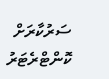ސަރުކާރަށް ކޮންޓްރެޓަރު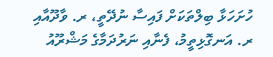ހުށަހަޅާ ބިލްތަކަށް ފައިސާ ނުދޭތީ، ރ. ވާދޫއާއި ރ. އަނގޮޅިތީމު، ފެނާއި ނަރުދަމާގެ މަޝްރޫއު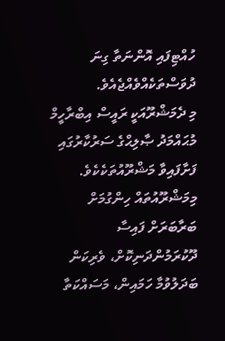ހުއްޓިފައި އޮންނަތާ ގިނަ ދުވަސްތަކެއްވެއްޖެއެވެ.
މި ދެމަޝްރޫއަކީ ރައީސް އިބްރާހީމް މުޙައްމަދު ޞާލިޙްގެ ސަރުކާރުގައި ފަށާފައިވާ މަޝްރޫއުތަކެކެވެ. މިމަޝްރޫއުތައް ހިންގުމަށް ބަރާބަރަށް ފައިސާ ދޫކުރަމުންދަނިކޮށް، ވެރިކަން ބަދަލުވުމާ ހަމައިން، މަސައްކަތާ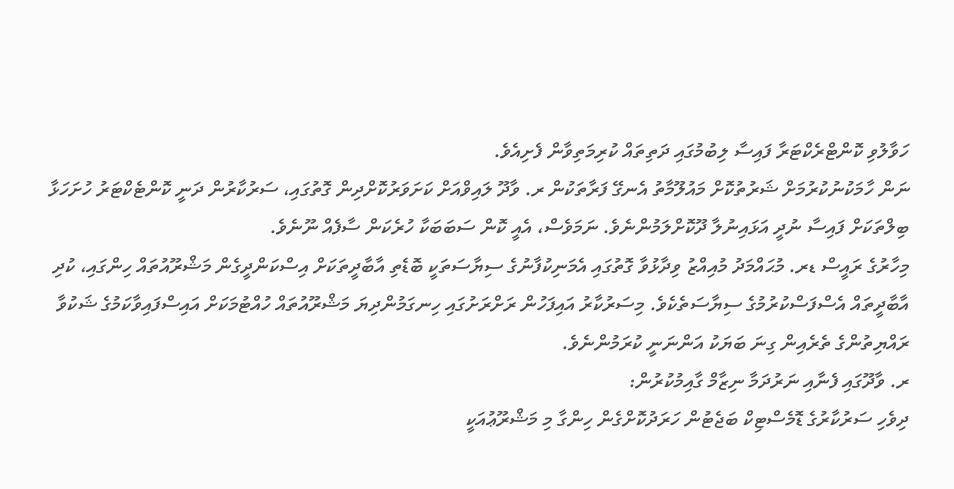ހަވާލުވި ކޮންޓްރެކްޓަރާ ފައިސާ ލިބުމުގައި ދަތިތައް ކުރިމަތިވާން ފެށިއެވެ.
ނަން ހާމަކުނުކުރުމަށް ޝަރުތުކޮށް މައުލޫމާތު އެނގޭ ފަރާތަކުން ރ. ވާދޫ ލައިވްއަށް ކަށަވަރުކޮށްދިން ގޮތުގައި، ސަރުކާރުން ދަނީ ކޮންޓެކްޓަރު ހުށަހަޅާ ބިލްތަކަށް ފައިސާ ނުދީ އަޅައިނުލާ ދޫކޮށްލަމުންނެވެ. ނަމަވެސް، އެއީ ކޮން ސަބަބަކާ ހުރެކަން ސާފެއް ނޫނެވެ.
މިހާރުގެ ރައީސް ޑރ. މުޙައްމަދު މުއިއްޒު ވިދާޅުވާ ގޮތުގައި އެމަނިކުފާނުގެ ސިޔާސަތަކީ ބޮޑެތި އާބާދީތަކަށް އިސްކަންދީގެން މަޝްރޫއުތައް ހިންގައި، ކުދި އާބާދީތައް އެސްފަސްކުރުމުގެ ސިޔާސަތެކެވެ. މިސަރުކާރު އައިފަހުން ރަށްރަށުގައި ހިނގަމުންދިޔަ މަޝްރޫއުތައް ހުއްޓުމަކަށް އައިސްފައިވާކަމުގެ ޝަކުވާ ރައްޔިތުންގެ ތެރެއިން ގިނަ ބަޔަކު އަންނަނީ ކުރަމުންނެވެ.
ރ. ވާދޫގައި ފެނާއި ނަރުދަމާ ނިޒާމް ގާއިމުކުރުން:
ދިވެހި ސަރުކާރުގެ ޑޮމެސްޓިކް ބަޖެޓުން ހަރަދުކޮށްގެން ހިންގާ މި މަޝްރޫޢުއަކީ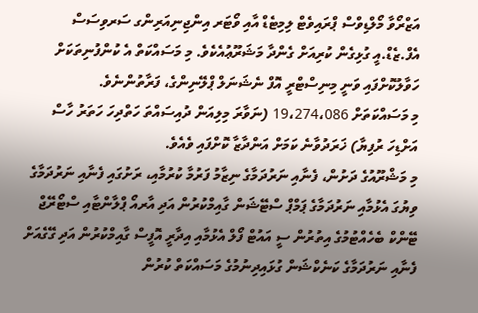އަޒްރޯވާ މޯލްޑިވްސް ޕްރައިވެޓް ލިމިޓެޑް އާއި ވޯޓަރ އިންޖިނިއަރިންގ ސަރވިސަސް އެފް.ޒެޑް.އީ ގުޅިގެން ކުރިއަށް ގެންދާ މަޝަރޫޢުއެކެވެ. މި މަސައްކަތް އެ ކުންފުނިތަކަށް ހަވާލުކޮށްފައި ވަނީ މިނިސްޓްރީ އޮފް ނެޝަނަލް ޕްލޭނިންގެ، ފަރާތުންނެވެ.
މި މަސައްކަތަށް 19،274،086 (ނަވާރަ މިލިއަން ދުއިސައްތަ ހަތްދިހަ ހަތަރު ހާސް އަށްޑިހަ ރުފިޔާ) ޚަރަދުވާނެ ކަމަށް އަންދާޒާ ކޮށްފައި ވެއެވެ.
މި މަޝްރޫއުގެ ދަށުން، ފެނާއި ނަރުދަމާގެ ނިޒާމު ފަރުމާ ކުރުމާއި، ރަށުގައި ފެނާއި ނަރުދަމާގެ ވިޔުގަ އެޅުމާއި ނަރުދަމާގެ ޕަމްޕް ސްޓޭޝަން ގާއިމްކުރުން އަދި އާރއޯ ޕްލާންޓާއި ސްޓޯރޭޖް ޓޭންކް ބެހެއްޓުމުގެ އިތުރުން ސީ އައުޓް ފޯލް އެޅުމާއި އިދާރީ އޮފީސް ގާއިމްކުރުން އަދި ގޭގެއަށް ފެނާއި ނަރުދަމާގެ ކަނެކްޝަން ގުޅައިދިނުމުގެ މަސައްކަތް ކުރުން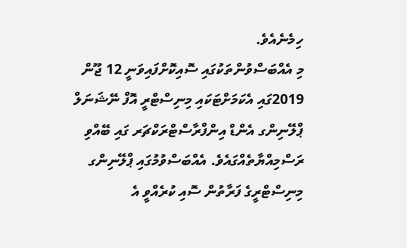ހިމެނެއެވެ.
މި އެއްބަސްވުންތަކުގައި ސޮއިކޮށްފައިވަނީ 12 ޖޫން 2019ގައި އެކަމަށްޓަކައި މިނިސްޓްރީ އޮފް ނޭޝަނަލް ޕްލޭނިންގ އެންޑް އިންފްރާސްޓްރަކްޗަރ ގައި ބޭއްވި ރަސްމިއްޔާތެއްގައެވެ. އެއްބަސްވުމުގައި ޕްލޭނިންގ މިނިސްޓްރީގެ ފަރާތުން ސޮއި ކުރެއްވީ އެ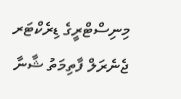މިނިސްޓްރީގެ ޑިރެކްޓަރ ޖެނެރަލް ފާތިމަތު ޝާނާ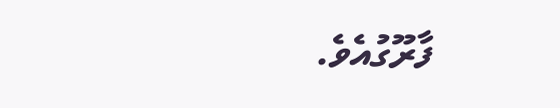ފާރޫގުއެވެ.